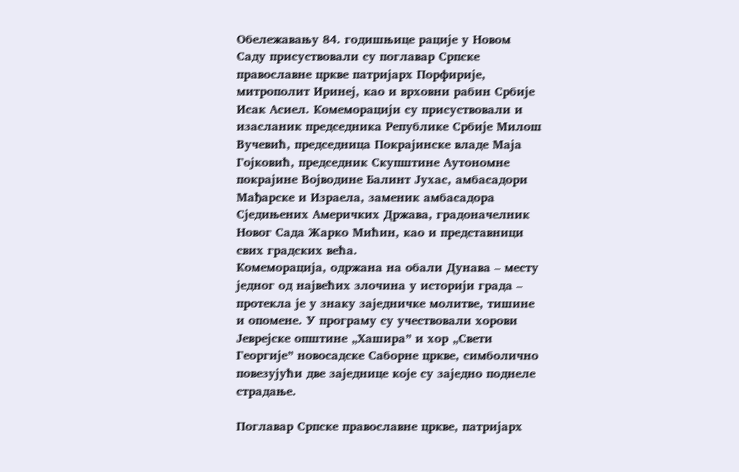Обележавању 84. годишњице рације у Новом Саду присуствовали су поглавар Српске православне цркве патријарх Порфирије, митрополит Иринеј, као и врховни рабин Србије Исак Асиел. Комеморацији су присуствовали и изасланик председника Републике Србије Милош Вучевић, председница Покрајинске владе Маја Гојковић, председник Скупштине Аутономне покрајине Војводине Балинт Јухас, амбасадори Мађарске и Израела, заменик амбасадора Сједињених Америчких Држава, градоначелник Новог Сада Жарко Мићин, као и представници свих градских већа.
Комеморација, одржана на обали Дунава – месту једног од највећих злочина у историји града – протекла је у знаку заједничке молитве, тишине и опомене. У програму су учествовали хорови Јеврејске општине „Хашира” и хор „Свети Георгије” новосадске Саборне цркве, симболично повезујући две заједнице које су заједно поднеле страдање.

Поглавар Српске православне цркве, патријарх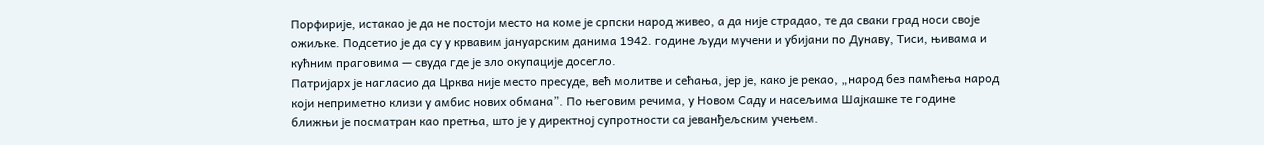Порфирије, истакао је да не постоји место на коме је српски народ живео, а да није страдао, те да сваки град носи своје ожиљке. Подсетио је да су у крвавим јануарским данима 1942. године људи мучени и убијани по Дунаву, Тиси, њивама и кућним праговима — свуда где је зло окупације досегло.
Патријарх је нагласио да Црква није место пресуде, већ молитве и сећања, јер је, како је рекао, „народ без памћења народ који неприметно клизи у амбис нових обмана”. По његовим речима, у Новом Саду и насељима Шајкашке те године ближњи је посматран као претња, што је у директној супротности са јеванђељским учењем.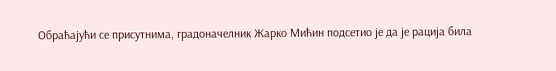Обраћајући се присутнима, градоначелник Жарко Мићин подсетио је да је рација била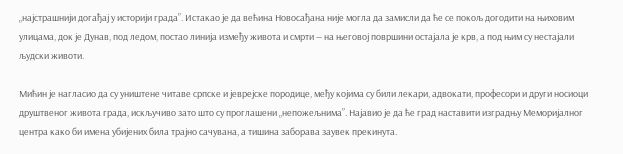„најстрашнији догађај у историји града”. Истакао је да већина Новосађана није могла да замисли да ће се покољ догодити на њиховим улицама, док је Дунав, под ледом, постао линија између живота и смрти — на његовој површини остајала је крв, а под њим су нестајали људски животи.

Мићин је нагласио да су уништене читаве српске и јеврејске породице, међу којима су били лекари, адвокати, професори и други носиоци друштвеног живота града, искључиво зато што су проглашени „непожељнима”. Најавио је да ће град наставити изградњу Меморијалног центра како би имена убијених била трајно сачувана, а тишина заборава заувек прекинута.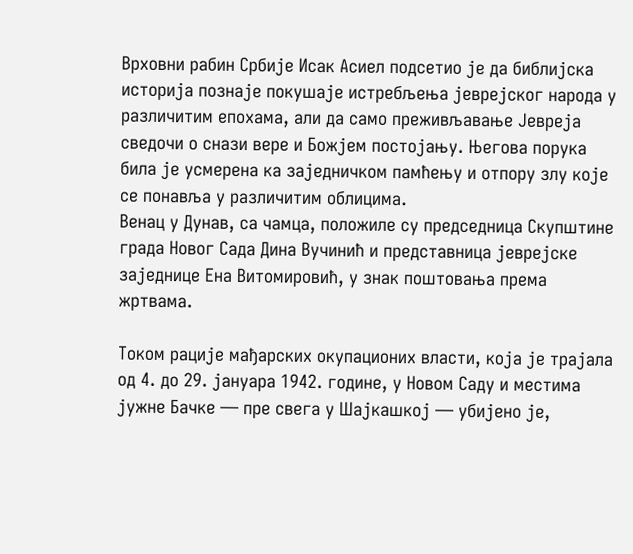Врховни рабин Србије Исак Асиел подсетио је да библијска историја познаје покушаје истребљења јеврејског народа у различитим епохама, али да само преживљавање Јевреја сведочи о снази вере и Божјем постојању. Његова порука била је усмерена ка заједничком памћењу и отпору злу које се понавља у различитим облицима.
Венац у Дунав, са чамца, положиле су председница Скупштине града Новог Сада Дина Вучинић и представница јеврејске заједнице Ена Витомировић, у знак поштовања према жртвама.

Током рације мађарских окупационих власти, која је трајала од 4. до 29. јануара 1942. године, у Новом Саду и местима јужне Бачке — пре свега у Шајкашкој — убијено је,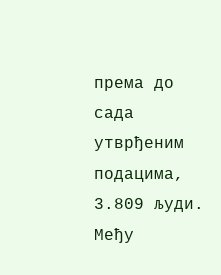према до сада утврђеним подацима, 3.809 људи. Међу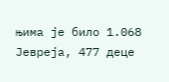њима је било 1.068 Јевреја, 477 деце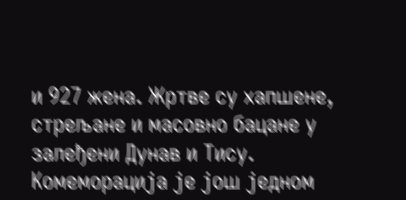и 927 жена. Жртве су хапшене, стрељане и масовно бацане у залеђени Дунав и Тису.
Комеморација је још једном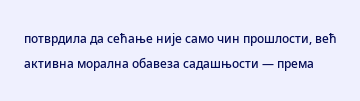потврдила да сећање није само чин прошлости, већ активна морална обавеза садашњости — према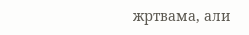жртвама, али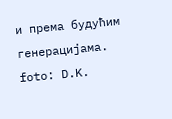и према будућим генерацијама.
foto: D.K.